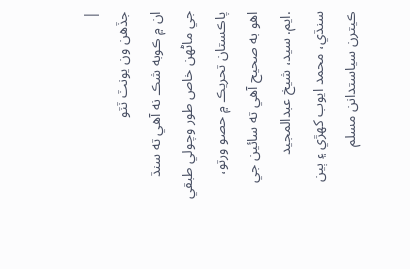|
جڏهن ون يونٽ ٽٽو
ان ۾ ڪوبه شڪ نه آهي ته سنڌ
جي ماڻهن خاص طور وچولي طبقي
پاڪستان تحريڪ ۾ حصو ورتو،
اهو به صحيح آهي ته سائين جي
.ايم. سيد، شيخ عبدالمجيد
سنڌي، محمد ايوب کهڙي ۽ ٻين
ڪيترن سياستدانن مسلم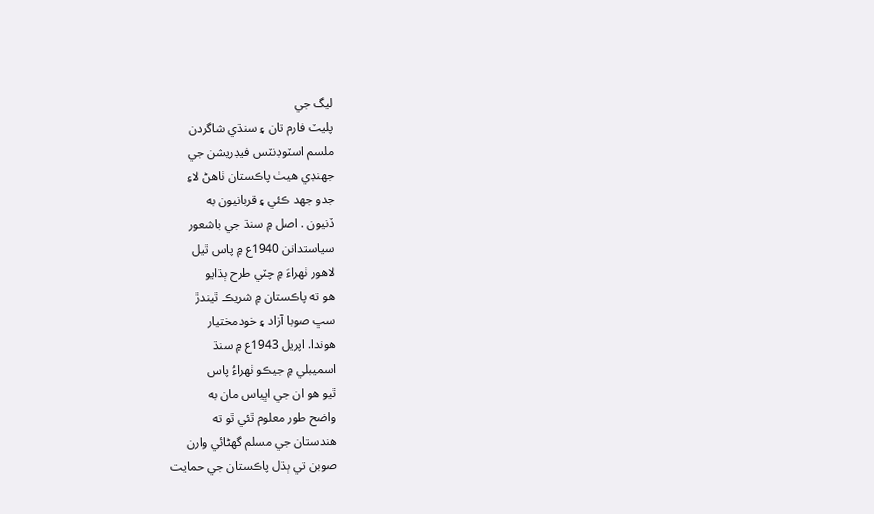ليگ جي
پليٽ فارم تان ۽ سنڌي شاگردن
ملسم اسٽوڊنٽس فيڊريشن جي
جهنڊي هيٺ پاڪستان ٺاهڻ لاءِ
جدو جهد ڪئي ۽ قربانيون به
ڏنيون . اصل ۾ سنڌ جي باشعور
سياستدانن 1940ع ۾ پاس ٿيل
لاهور ٺهراءَ ۾ چٽي طرح ٻڌايو
هو ته پاڪستان ۾ شريڪ ٿيندڙ
سڀ صوبا آزاد ۽ خودمختيار
هوندا. اپريل 1943ع ۾ سنڌ
اسميبلي ۾ جيڪو ٺهراءُ پاس
ٿيو هو ان جي اڀياس مان به
واضح طور معلوم ٿئي ٿو ته
هندستان جي مسلم گهڻائي وارن
صوبن تي ٻڌل پاڪستان جي حمايت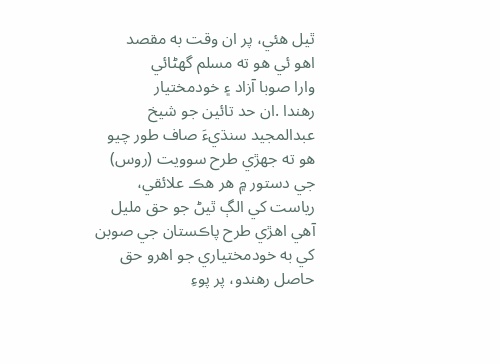ٿيل هئي، پر ان وقت به مقصد
اهو ئي هو ته مسلم گهڻائي
وارا صوبا آزاد ۽ خودمختيار
رهندا .ان حد تائين جو شيخ
عبدالمجيد سنڌيءَ صاف طور چيو
هو ته جهڙي طرح سوويت (روس)
جي دستور ۾ هر هڪ علائقي،
رياست کي الڳ ٿيڻ جو حق مليل
آهي اهڙي طرح پاڪستان جي صوبن
کي به خودمختياري جو اهرو حق
حاصل رهندو، پر پوءِ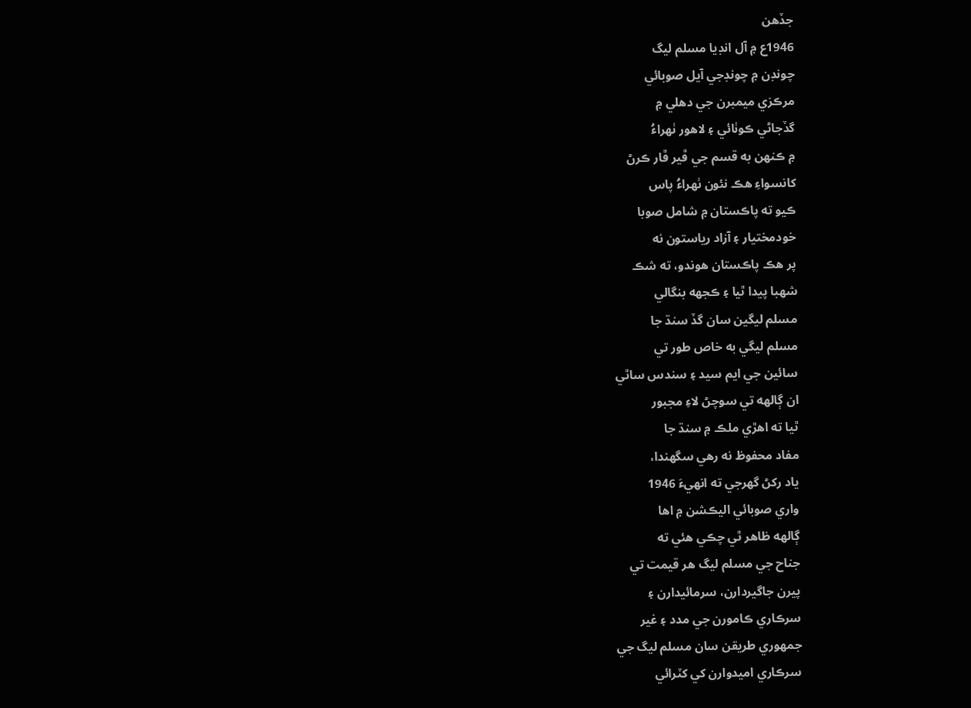جڏهن
1946ع ۾ آل انڊيا مسلم ليگ
چونڊن ۾ چونڊجي آيل صوبائي
مرڪزي ميمبرن جي دهلي ۾
گڏجاڻي ڪوٺائي ۽ لاهور ٺهراءُ
۾ ڪنهن به قسم جي ڦير ڦار ڪرڻ
کانسواءِ هڪ نئون ٺهراءُ پاس
ڪيو ته پاڪستان ۾ شامل صوبا
خودمختيار ۽ آزاد رياستون نه
پر هڪ پاڪستان هوندو، ته شڪ
شهبا پيدا ٿيا ۽ ڪجهه بنگالي
مسلم ليگين سان گڏ سنڌ جا
مسلم ليگي به خاص طور تي
سائين جي ايم سيد ۽ سندس ساٿي
ان ڳالهه تي سوچڻ لاءِ مجبور
ٿيا ته اهڙي ملڪ ۾ سنڌ جا
مفاد محفوظ نه رهي سگهندا،
ياد رکڻ گهرجي ته انهيءَ 1946
واري صوبائي اليڪشن ۾ اها
ڳالهه ظاهر ٿي چڪي هئي ته
جناح جي مسلم ليگ هر قيمت تي
پيرن جاگيردارن، سرمائيدارن ۽
سرڪاري ڪامورن جي مدد ۽ غير
جمهوري طريقن سان مسلم ليگ جي
سرڪاري اميدوارن کي کٽرائي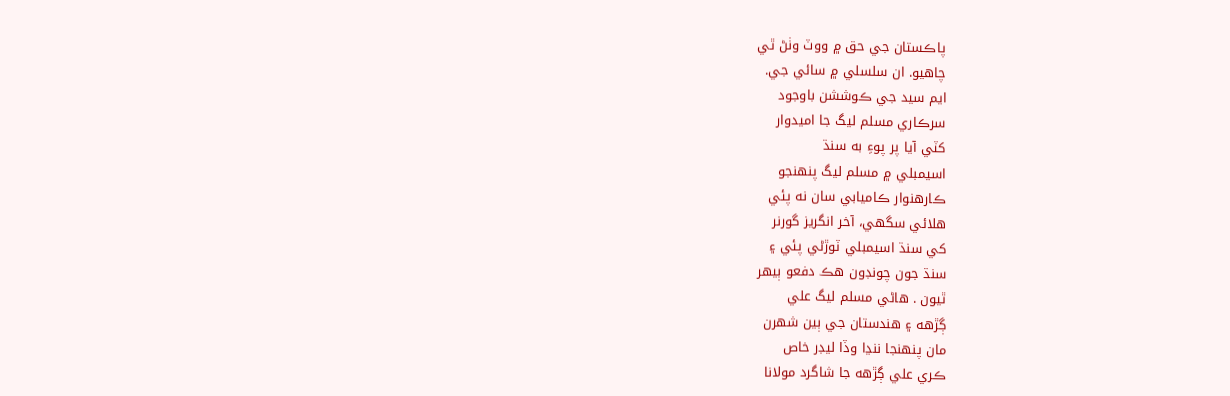پاڪستان جي حق ۾ ووٽ وٺڻ ٿي
چاهيو. ان سلسلي ۾ سائي جي.
ايم سيد جي ڪوششن باوجود
سرڪاري مسلم ليگ جا اميدوار
کٽي آيا پر پوءِ به سنڌ
اسيمبلي ۾ مسلم ليگ پنهنجو
ڪارهنوار ڪاميابي سان نه پئي
هلائي سگهي، آخر انگريز گورنر
کي سنڌ اسيمبلي ٽوڙڻي پئي ۽
سنڌ جون چونڊون هڪ دفعو ٻيهر
ٿيون . هاڻي مسلم ليگ علي
ڳڙهه ۽ هندستان جي ٻين شهرن
مان پنهنجا ننڍا وڏا ليڊر خاص
ڪري علي ڳڙهه جا شاگرد مولانا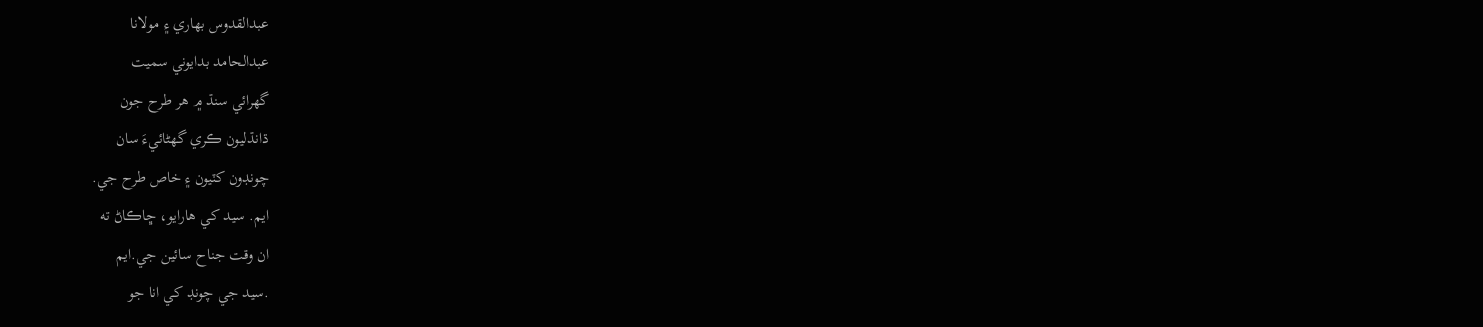عبدالقدوس بهاري ۽ مولانا
عبدالحامد بدايوني سميت
گهرائي سنڌ ۾ هر طرح جون
ڌانڌليون ڪري گهڻائيءَ سان
چونڊون کٽيون ۽ خاص طرح جي.
ايم. سيد کي هارايو، ڇاڪاڻ ته
ان وقت جناح سائين جي.ايم
.سيد جي چونڊ کي انا جو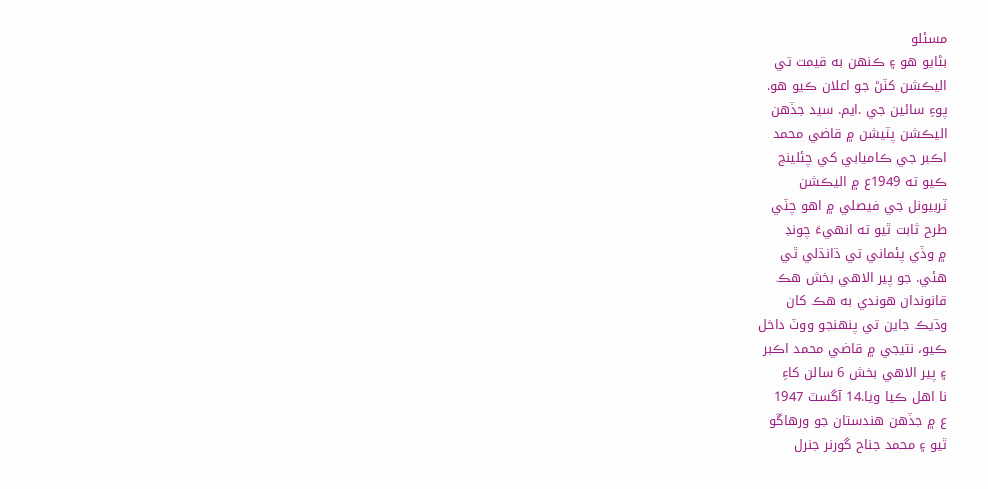مسئلو
بڻايو هو ۽ ڪنهن به قيمت تي
اليڪشن کٽڻ جو اعلان ڪيو هو.
پوءِ سائين جي .ايم. سيد جڏهن
اليڪشن پٽيشن ۾ قاضي محمد
اڪبر جي ڪاميابي کي چئلينج
ڪيو ته 1949ع ۾ اليڪشن
ٽربيونل جي فيصلي ۾ اهو چٽي
طرح ثابت ٿيو ته انهيءَ چونڊ
۾ وڏي پئماني تي ڌانڌلي ٿي
هئي. جو پير الاهي بخش هڪ
قانوندان هوندي به هڪ کان
وڌيڪ جاين تي پنهنجو ووٽ داخل
ڪيو، نتيجي ۾ قاضي محمد اڪبر
۽ پير الاهي بخش 6 سالن کاءِ
نا اهل ڪيا ويا.14 آگسٽ 1947
ع ۾ جڏهن هندستان جو ورهاڱو
ٿيو ۽ محمد جناح گورنر جنرل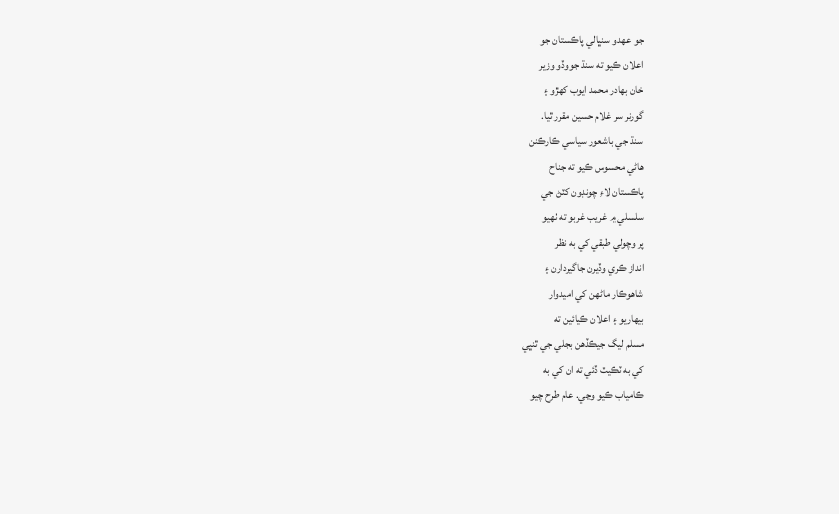جو عهدو سنڀالي پاڪستان جو
اعلان ڪيو ته سنڌ جووڏو وزير
خان بهادر محمد ايوب کهڙو ۽
گورنر سر غلام حسين مقرر ٿيا.
سنڌ جي باشعور سياسي ڪارڪنن
هاڻي محسوس ڪيو ته جناح
پاڪستان لاءِ چونڊون کٽڻ جي
سلسلي ۾ غريب غربو ته ٺهيو
پر وچولي طبقي کي به نظر
انداز ڪري وڏيرن جاگيردارن ۽
شاهوڪار ماڻهن کي اميدوار
بيهاريو ۽ اعلان ڪيائين ته
مسلم ليگ جيڪڏهن بجلي جي ٿنڀي
کي به ٽڪيٽ ڏئي ته ان کي به
ڪامياب ڪيو وڃي. عام طرح چيو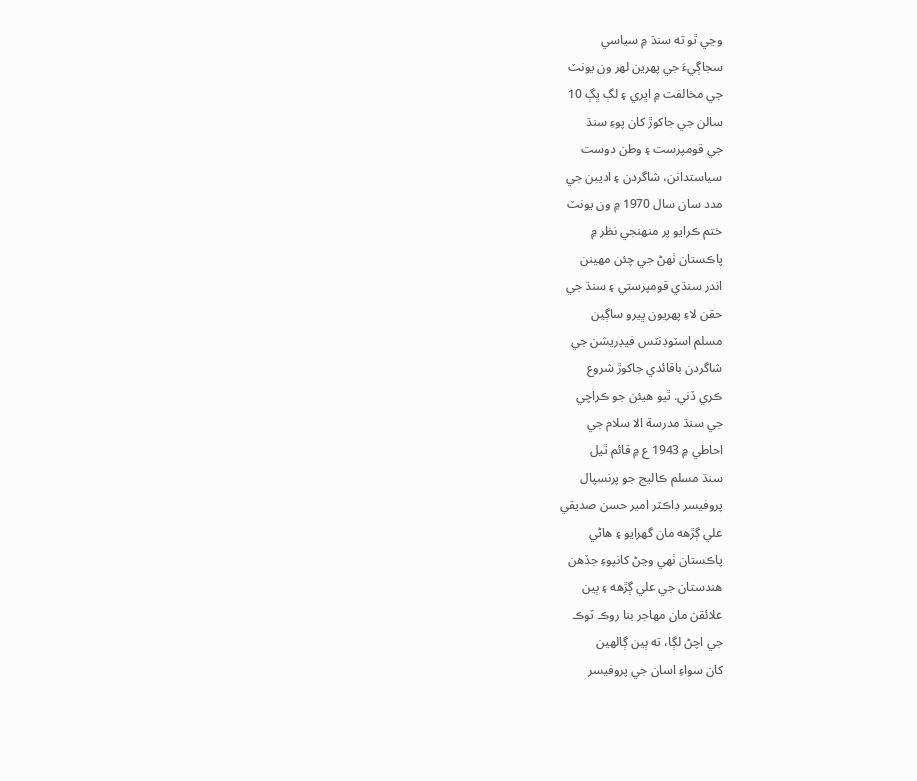وڃي ٿو ته سنڌ ۾ سياسي
سجاڳيءَ جي پهرين لهر ون يونٽ
جي مخالفت ۾ اڀري ۽ لڳ ڀڳ 10
سالن جي جاکوڙ کان پوءِ سنڌ
جي قومپرست ۽ وطن دوست
سياستدانن، شاگردن ۽ اديبن جي
مدد سان سال 1970 ۾ ون يونٽ
ختم ڪرايو پر منهنجي نظر ۾
پاڪستان ٺهڻ جي چئن مهينن
اندر سنڌي قومپرستي ۽ سنڌ جي
حقن لاءِ پهريون ڀيرو ساڳين
مسلم اسٽوڊنٽس فيڊريشن جي
شاگردن باقائدي جاکوڙ شروع
ڪري ڏني. ٿيو هيئن جو ڪراچي
جي سنڌ مدرسة الا سلام جي
احاطي ۾ 1943 ع ۾ قائم ٿيل
سنڌ مسلم ڪاليج جو پرنسپال
پروفيسر ڊاڪٽر امير حسن صديقي
علي ڳڙهه مان گهرايو ۽ هاڻي
پاڪستان ٺهي وڃڻ کانپوءِ جڏهن
هندستان جي علي ڳڙهه ۽ ٻين
علائقن مان مهاجر بنا روڪ ٽوڪ
جي اچڻ لڳا، ته ٻين ڳالهين
کان سواءِ اسان جي پروفيسر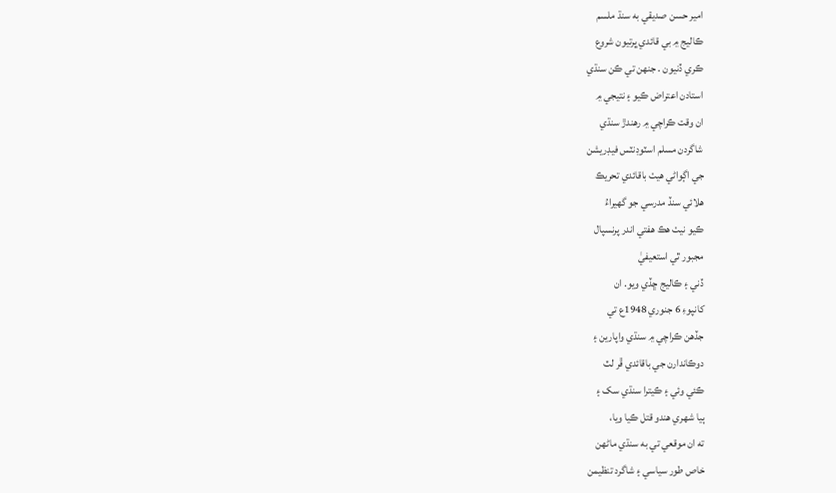امير حسن صديقي به سنڌ ملسم
ڪاليج ۾ بي قائدي ڀرتيون شروع
ڪري ڏنيون . جنهن تي ڪن سنڌي
استادن اعتراض ڪيو ۽ نتيجي ۾
ان وقت ڪراچي ۾ رهندڙ سنڌي
شاگردن مسلم اسٽوڊنٽس فيڊريشن
جي اڳواڻي هيٺ باقائدي تحريڪ
هلائي سنڏ مدرسي جو گهيراءُ
ڪيو نيٺ هڪ هفتي اندر پرنسپال
مجبور ٿي استعيفيٰ
ڏني ۽ ڪاليج ڇڏي ويو. ان
کانپوءِ 6 جنوري 1948ع تي
جڏهن ڪراچي ۾ سنڌي واپارين ۽
دوڪاندارن جي باقائدي ڦر لٽ
ڪئي وئي ۽ ڪيترا سنڌي سک ۽
ٻيا شهري هندو قتل ڪيا ويا،
ته ان موقعي تي به سنڌي ماڻهن
خاص طور سياسي ۽ شاگرد تنظيمن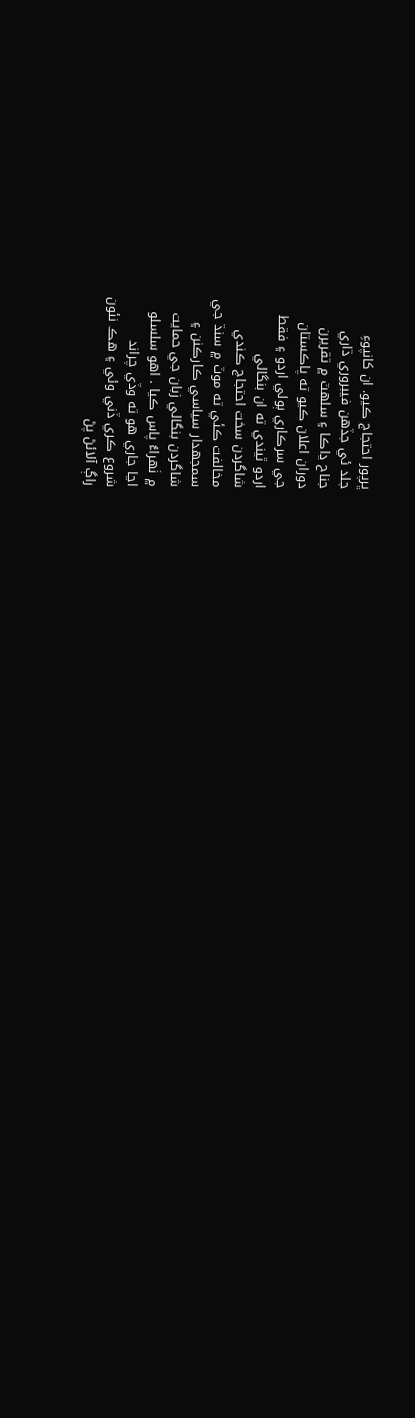ڀرپور احتجاج ڪيو. ان کانپوءِ
جلد ئي جڏهن فيبروري ڌاري
جناح ڍاڪا ۽ سلهٽ ۾ تقريرن
دوران اعلان ڪيو ته پاڪستان
جي سرڪاري ٻولي اردو ۽ فقط
اردو ٿيندي ته ان بنگالي
شاگردن سخت احتجاج ڪندي
مخالفت ڪئي ته موٽ ۾ سنڌ جي
سمجهدار سياسي ڪارڪنن ۽
شاگردن بنگالي زبان جي حمايت
۾ ٺهراءُ پاس ڪيا . اهو سلسلو
اڃا جاري هو ته وڏي چراند
شروع ڪري ڏني وئي ۽ هڪ نئون
راڳ آلائڻ پڻ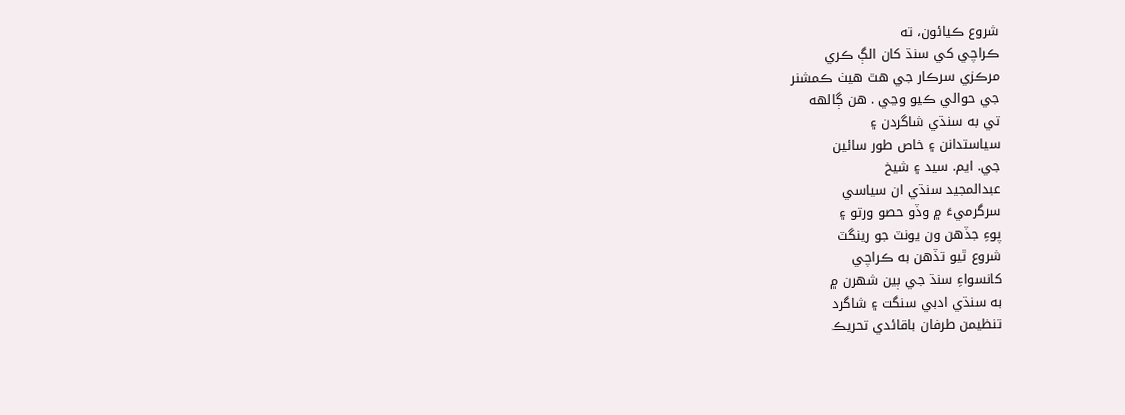شروع ڪيائون، ته
ڪراچي کي سنڌ کان الڳ ڪري
مرڪزي سرڪار جي هٿ هيٺ ڪمشنر
جي حوالي ڪيو وڃي . هن ڳالهه
تي به سنڌي شاگردن ۽
سياستدانن ۽ خاص طور سائين
جي. ايم. سيد ۽ شيخ
عبدالمجيد سنڌي ان سياسي
سرگرميءَ ۾ وڏو حصو ورتو ۽
پوءِ جڏهن ون يونٽ جو رينگٽ
شروع ٿيو تڏهن به ڪراچي
کانسواءِ سنڌ جي ٻين شهرن ۾
به سنڌي ادبي سنگت ۽ شاگرد
تنظيمن طرفان باقائدي تحريڪ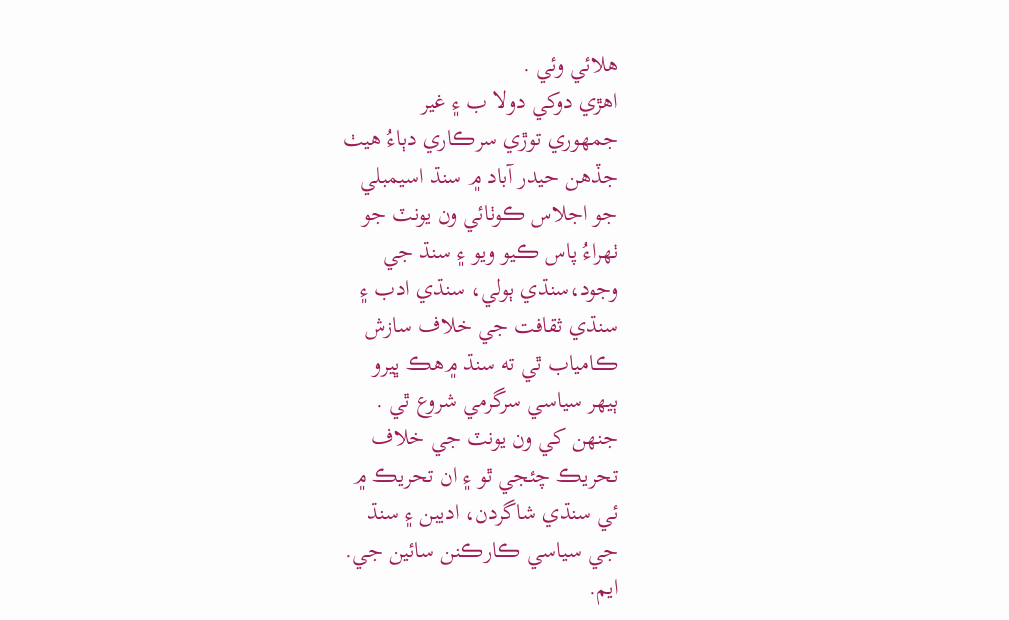هلائي وئي .
اهڙي دوکي دولا ب ۽ غير
جمهوري توڙي سرڪاري دٻاءُ هيٺ
جڏهن حيدر آباد ۾ سنڌ اسيمبلي
جو اجلاس ڪوٺائي ون يونٽ جو
ٺهراءُ پاس ڪيو ويو ۽ سنڌ جي
وجود،سنڌي ٻولي، سنڌي ادب ۽
سنڌي ثقافت جي خلاف سازش
ڪامياب ٿي ته سنڌ ۾هڪ ڀيرو
ٻيهر سياسي سرگرمي شروع ٿي .
جنهن کي ون يونٽ جي خلاف
تحريڪ چئجي ٿو ۽ ان تحريڪ ۾
ئي سنڌي شاگردن، اديبن ۽ سنڌ
جي سياسي ڪارڪنن سائين جي.
ايم.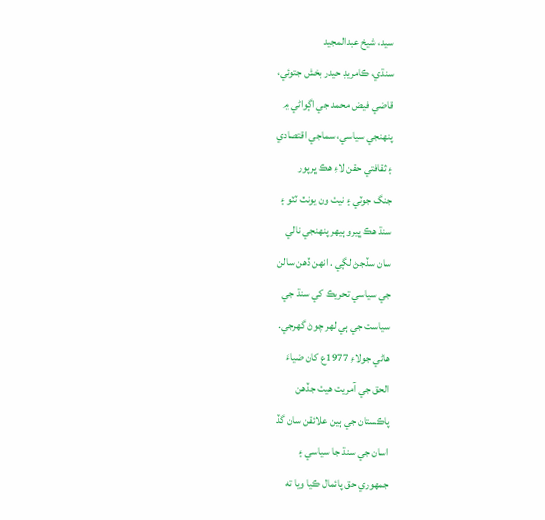سيد، شيخ عبدالمجيد
سنڌي، ڪامريڊ حيدر بخش جتوئي،
قاضي فيض محمد جي اڳواڻي ۾
پنهنجي سياسي، سماجي اقتصادي
۽ ثقافتي حقن لاءِ هڪ ڀرپور
جنگ جوٽي ۽ نيٺ ون يونٽ ٽٽو ۽
سنڌ هڪ ڀيرو ٻيهر پنهنجي نالي
سان سڏجڻ لڳي . انهن ڏهن سالن
جي سياسي تحريڪ کي سنڌ جي
سياست جي ٻي لهر چوڻ گهرجي.
هاڻي جولاءِ 1977ع کان ضياءَ
الحق جي آمريت هيٺ جڏهن
پاڪستان جي ٻين علائقن سان گڏ
اسان جي سنڌ جا سياسي ۽
جمهوري حق پائمال ڪيا ويا ته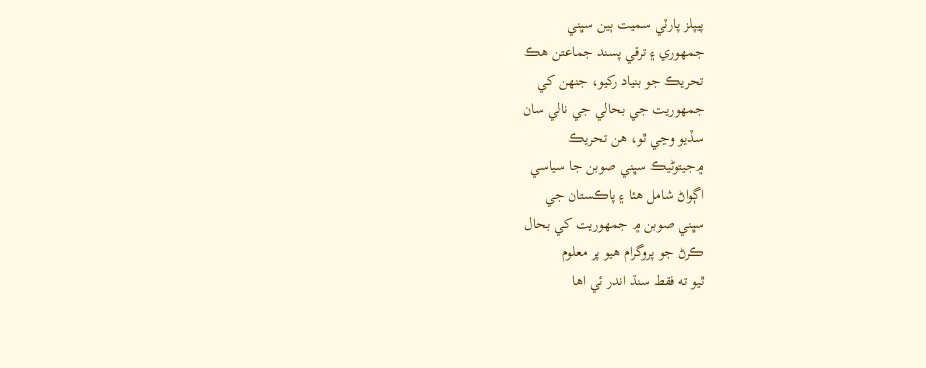پيپلز پارٽي سميت ٻين سڀني
جمهوري ۽ ترقي پسند جماعتن هڪ
تحريڪ جو بنياد رکيو، جنهن کي
جمهوريت جي بحالي جي نالي سان
سڏيو وڃي ٿو، هن تحريڪ
۾جيتوڻيڪ سڀني صوبن جا سياسي
اڳواڻ شامل هئا ۽ پاڪستان جي
سڀني صوبن ۾ جمهوريت کي بحال
ڪرڻ جو پروگرام هيو پر معلوم
ٿيو ته فقط سنڌ اندر ئي اها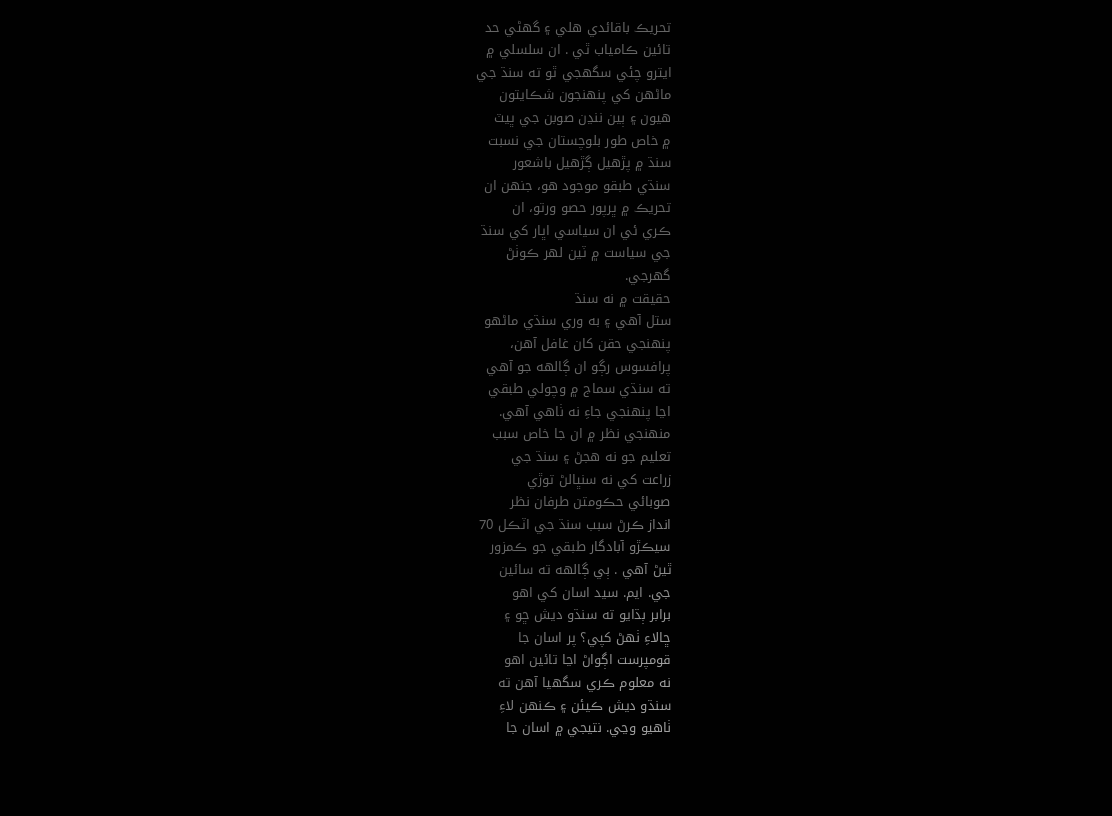تحريڪ باقائدي هلي ۽ گهڻي حد
تائين ڪامياب ٿي . ان سلسلي ۾
ايترو چئي سگهجي ٿو ته سنڌ جي
ماڻهن کي پنهنجون شڪايتون
هيون ۽ ٻين ننڍن صوبن جي ڀيٽ
۾ خاص طور بلوچستان جي نسبت
سنڌ ۾ پڙهيل ڳڙهيل باشعور
سنڌي طبقو موجود هو، جنهن ان
تحريڪ ۾ ڀرپور حصو ورتو، ان
ڪري ئي ان سياسي اڀار کي سنڌ
جي سياست ۾ ٽين لهر ڪوٺڻ
گهرجي.
حقيقت ۾ نه سنڌ
ستل آهي ۽ به وري سنڌي ماڻهو
پنهنجي حقن کان غافل آهن،
پرافسوس رڳو ان ڳالهه جو آهي
ته سنڌي سماج ۾ وچولي طبقي
اڃا پنهنجي جاءِ نه ٺاهي آهي.
منهنجي نظر ۾ ان جا خاص سبب
تعليم جو نه هجڻ ۽ سنڌ جي
زراعت کي نه سنڀالڻ توڙي
صوبائي حڪومتن طرفان نظر
انداز ڪرڻ سبب سنڌ جي اٽڪل 70
سيڪڙو آبادگار طبقي جو ڪمزور
ٿيڻ آهي . ٻي ڳالهه ته سائين
جي. ايم. سيد اسان کي اهو
برابر ٻڌايو ته سنڌو ديش ڇو ۽
ڇالاءِ ٺهڻ کپي؟ پر اسان جا
قومپرست اڳواڻ اڃا تائين اهو
نه معلوم ڪري سگهيا آهن ته
سنڌو ديش ڪيئن ۽ ڪنهن لاءِ
ٺاهيو وڃي. نتيجي ۾ اسان جا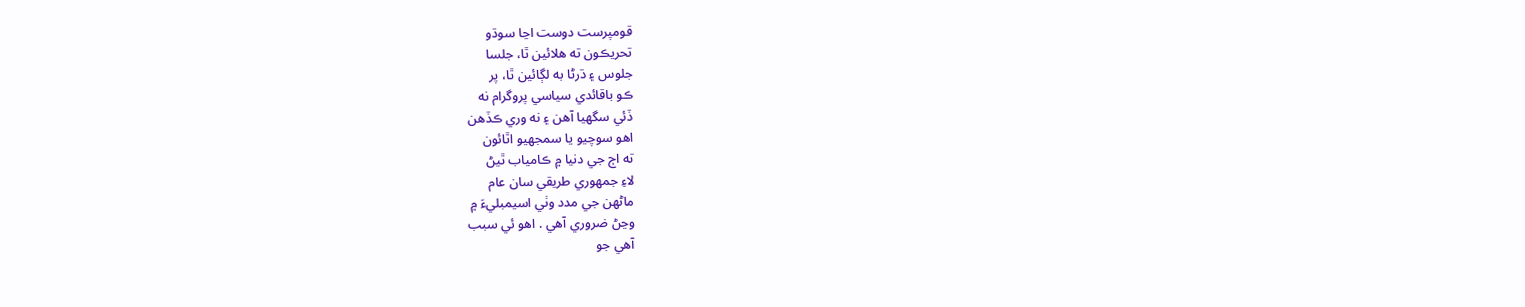قومپرست دوست اڃا سوڌو
تحريڪون ته هلائين ٿا، جلسا
جلوس ۽ ڌرڻا به لڳائين ٿا، پر
ڪو باقائدي سياسي پروگرام نه
ڏئي سگهيا آهن ۽ نه وري ڪڏهن
اهو سوچيو يا سمجهيو اٿائون
ته اڄ جي دنيا ۾ ڪامياب ٿيڻ
لاءِ جمهوري طريقي سان عام
ماڻهن جي مدد وٺي اسيمبليءَ ۾
وڃڻ ضروري آهي . اهو ئي سبب
آهي جو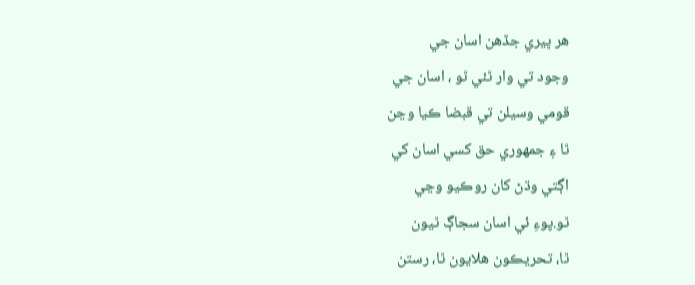هر ڀيري جڏهن اسان جي
وجود تي وار ٿئي ٿو ، اسان جي
قومي وسيلن تي قبضا ڪيا وڃن
ٿا ۽ جمهوري حق کسي اسان کي
اڳتي وڌڻ کان روڪيو وڃي
ٿو.پوءِ ئي اسان سجاڳ ٿيون
ٿا، تحريڪون هلايون ٿا، رستن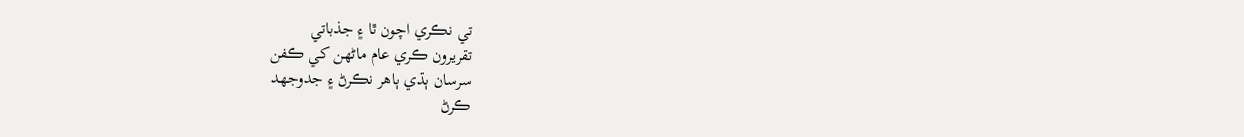تي نڪري اچون ٿا ۽ جذباتي
تقريرون ڪري عام ماڻهن کي ڪفن
سرسان ٻڌي ٻاهر نڪرڻ ۽ جدوجهد
ڪرڻ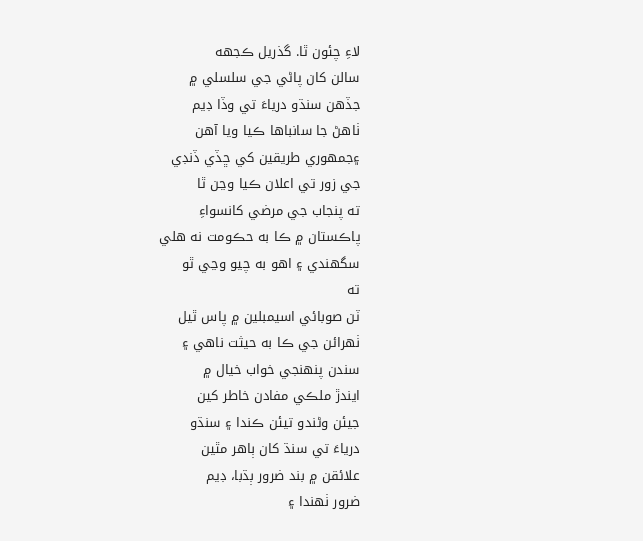لاءِ چئون ٿا. گذريل ڪجهه
سالن کان پاڻي جي سلسلي ۾
جڏهن سنڌو درياءَ تي وڏا ڊيم
ٺاهڻ جا سانباها ڪيا ويا آهن
۽جمهوري طريقين کي ڇڏي ڏنڊي
جي زور تي اعلان ڪيا وڃن ٿا
ته پنجاب جي مرضي کانسواءِ
پاڪستان ۾ ڪا به حڪومت نه هلي
سگهندي ۽ اهو به چيو وڃي ٿو
ته
ٽن صوبائي اسيمبلين ۾ پاس ٿيل
ٺهرائن جي ڪا به حيثت ناهي ۽
سندن پنهنجي خواب خيال ۾
ايندڙ ملڪي مفادن خاطر کين
جيئن وڻندو تيئن ڪندا ۽ سنڌو
درياءَ تي سنڌ کان ٻاهر مٿين
علائقن ۾ بند ضرور ٻڌبا، ڊيم
ضرور ٺهندا ۽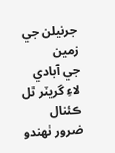جرنيلن جي زمين
جي آبادي لاءِ گريٽر ٿل ڪئنال
ضرور ٺهندو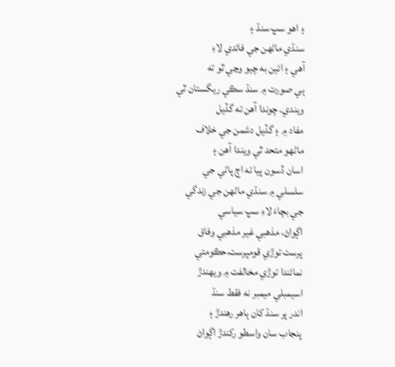۽ اهو سڀ سنڌ ۽
سنڌي ماڻهن جي فائدي لاءِ
آهي ۽ ائين به چيو وڃي ٿو ته
ٻي صورت ۾ سنڌ سڪي ريگستان ٿي
ويندي. چوندا آهن ته گڏيل
مفاد ۾ ۽ گڏيل دشمن جي خلاف
ماڻهو متحد ٿي ويندا آهن ۽
اسان ڏسون پيا ته اڄ پاڻي جي
سلسلي ۾ سنڌي ماڻهن جي زندگي
جي بچاءَ لاءِ سڀ سياسي
اڳواڻ، مذهبي غير مذهبي وفاق
پرست توڙي قومپرست،حڪومتي
نمائندا توڙي مخالفت ۾ ويهندڙ
اسيمبلي ميمبر نه فقط سنڌ
اندر پر سنڌ کان ٻاهر رهندڙ ۽
پنجاب سان واسطو رکندڙ اڳواڻ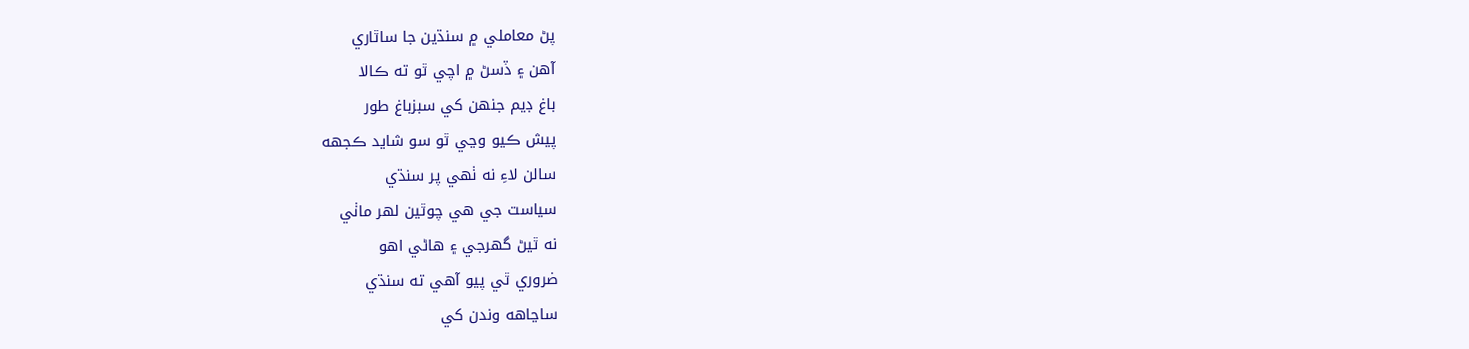پڻ معاملي ۾ سنڌين جا ساٿاري
آهن ۽ ڏسڻ ۾ اچي ٿو ته ڪالا
باغ ڊيم جنهن کي سبزباغ طور
پيش ڪيو وڃي ٿو سو شايد ڪجهه
سالن لاءِ نه ٺهي پر سنڌي
سياست جي هي چوٿين لهر ماٺي
نه ٿيڻ گهرجي ۽ هاڻي اهو
ضروري ٿي پيو آهي ته سنڌي
ساڃاهه وندن کي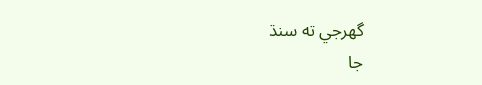گهرجي ته سنڌ
جا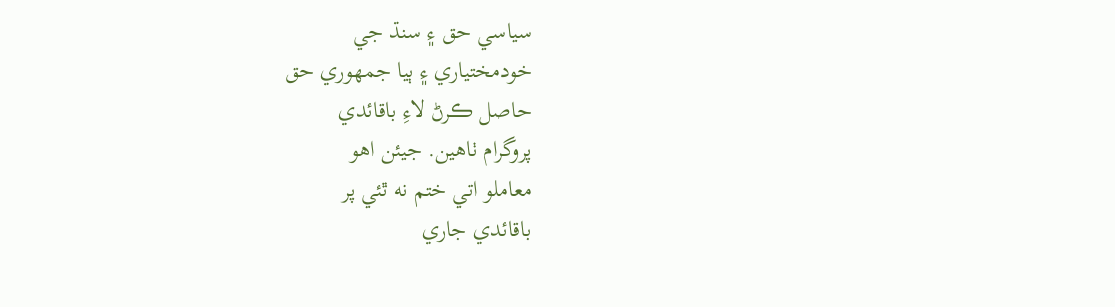سياسي حق ۽ سنڌ جي
خودمختياري ۽ ٻيا جمهوري حق
حاصل ڪرڻ لاءِ باقائدي
پروگرام ٺاهين. جيئن اهو
معاملو اتي ختم نه ٿئي پر
باقائدي جاري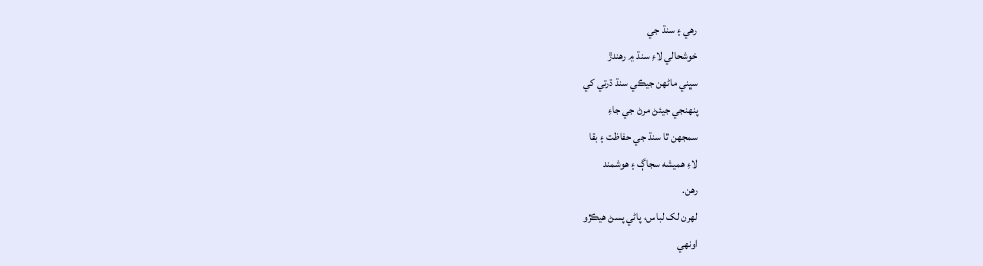رهي ۽ سنڌ جي
خوشحالي لاءِ سنڌ ۾ رهندڙ
سڀني ماڻهن جيڪي سنڌ ڌرتي کي
پنهنجي جيئڻ مرڻ جي جاءِ
سمجهن ٿا سنڌ جي حفاظت ۽ بقا
لاءِ هميشه سجاڳ ۽ هوشمند
رهن.
لهرن لک لباس، پاڻي پسڻ هيڪڙو
اونهي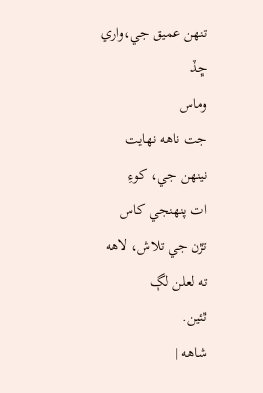تنهن عميق جي،واري ڇڏ
وماس
جت ناهه نهايت نينهن جي، کوءِ
ات پنهنجي کاس
تڙن جي تلاش، لاهه ته لعلن لڳ
ٿئين.
شاهه |